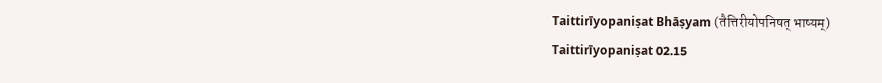Taittirīyopaniṣat Bhāṣyam (तैत्तिरीयोपनिषत् भाष्यम्)
Taittirīyopaniṣat 02.15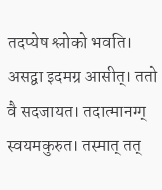तदप्येष श्लोको भवति। असद्वा इदमग्र आसीत्। ततो वै सदजायत। तदात्मानग्ग् स्वयमकुरुत। तस्मात् तत्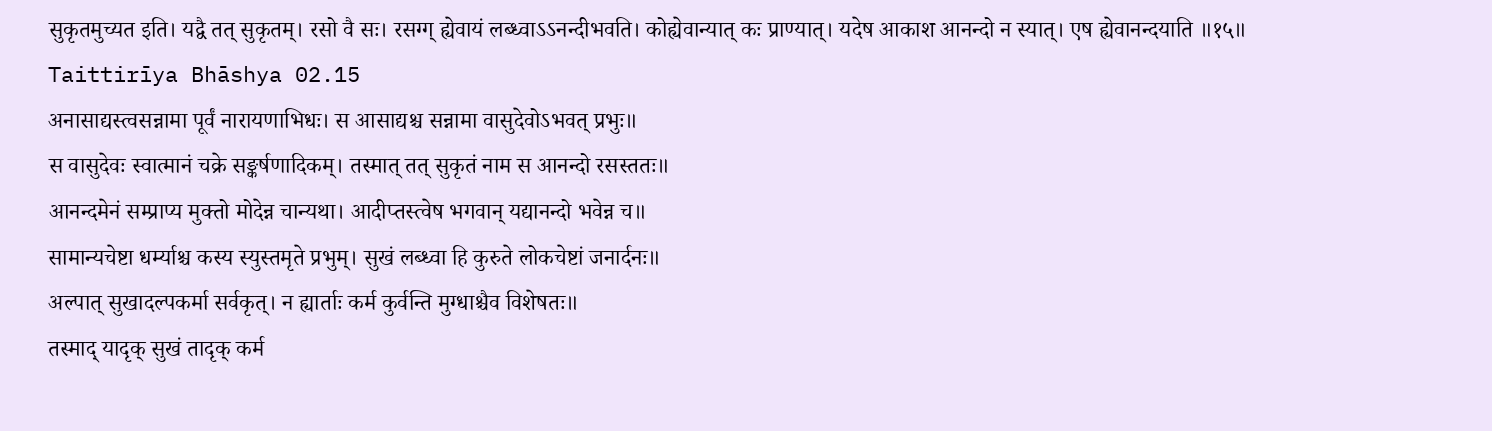सुकृतमुच्यत इति। यद्वै तत् सुकृतम्। रसो वै सः। रसग्ग् ह्येवायं लब्ध्वाऽऽनन्दीभवति। कोह्येवान्यात् कः प्राण्यात्। यदेष आकाश आनन्दो न स्यात्। एष ह्येवानन्दयाति ॥१५॥
Taittirīya Bhāshya 02.15
अनासाद्यस्त्वसन्नामा पूर्वं नारायणाभिधः। स आसाद्यश्च सन्नामा वासुदेवोऽभवत् प्रभुः॥
स वासुदेवः स्वात्मानं चक्रे सङ्कर्षणादिकम्। तस्मात् तत् सुकृतं नाम स आनन्दो रसस्ततः॥
आनन्दमेनं सम्प्राप्य मुक्तो मोदेन्न चान्यथा। आदीप्तस्त्वेष भगवान् यद्यानन्दो भवेन्न च॥
सामान्यचेष्टा धर्म्याश्च कस्य स्युस्तमृते प्रभुम्। सुखं लब्ध्वा हि कुरुते लोकचेष्टां जनार्दनः॥
अल्पात् सुखादल्पकर्मा सर्वकृत्। न ह्यार्ताः कर्म कुर्वन्ति मुग्धाश्चैव विशेषतः॥
तस्माद् यादृक् सुखं तादृक् कर्म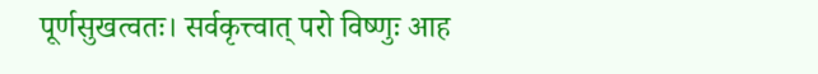पूर्णसुखत्वतः। सर्वकृत्त्वात् परो विष्णुः आह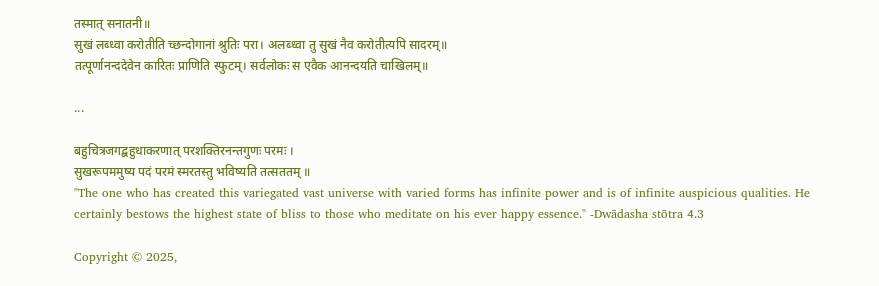तस्मात् सनातनी॥
सुखं लब्ध्वा करोतीति च्छन्दोगानां श्रुतिः परा। अलब्ध्वा तु सुखं नैव करोतीत्यपि सादरम्॥
तत्पूर्णानन्ददेवेन कारितः प्राणिति स्फुटम्। सर्वलोकः स एवैक आनन्दयति चाखिलम्॥

...

बहुचित्रजगद्बहुधाकरणात् परशक्तिरनन्तगुणः परमः ।
सुखरूपममुष्य पदं परमं स्मरतस्तु भविष्यति तत्सततम् ॥
"The one who has created this variegated vast universe with varied forms has infinite power and is of infinite auspicious qualities. He certainly bestows the highest state of bliss to those who meditate on his ever happy essence." -Dwādasha stōtra 4.3

Copyright © 2025,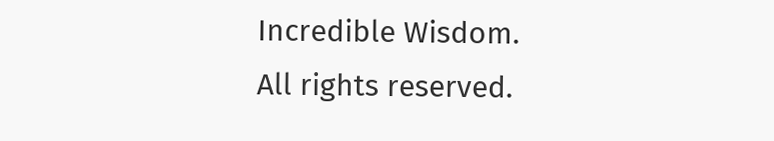Incredible Wisdom.
All rights reserved.